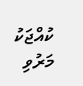ކުއްޖަކު މަރުވި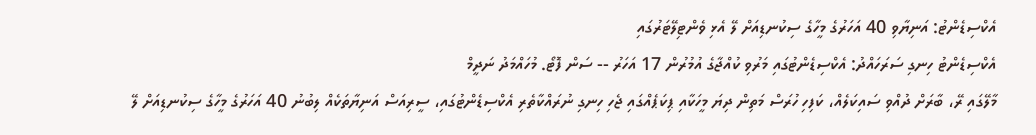އެކްސިޑެންޓު: އަނިޔާވި 40 އަހަރުގެ މީހާގެ ސިކުނޑިއަށް ލޭ އެޅި ވެންޓިލޭޓަރުގައި
އެކްސިޑެންޓު ހިނގި ސަރަހައްދު: އެކްސިޑެންޓުގައި މަރުވި ކުއްޖާގެ އުމުރުން 17 އަހަރު -- ސަން ފޮޓޯ. މުހައްމަދު ނަދީމް
މާލޭގައި ރޭ، ބާރަށް ދުއްވި ސައިކަލެއް، ކަފިހި ހުރަސް މަތިން ދިޔަ މީހަކާއި ޕިކަޕެއްގައި ޖެހި ހިނގި ނުރައްކާތެރި އެކްސިޑެންޓުގައި، ސީރިއަސް އަނިޔާތަކެއް ލިބުނު 40 އަހަރުގެ މީހާގެ ސިކުނޑިއަށް ލޭ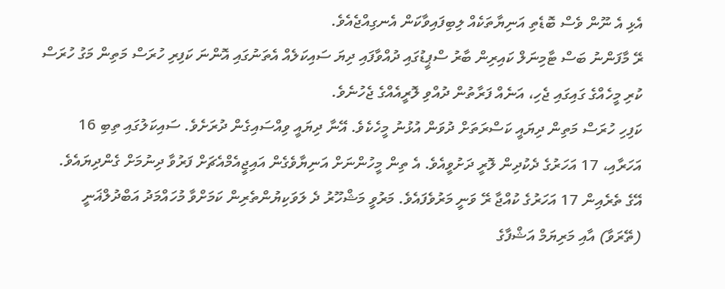އެޅި އެ ނޫން ވެސް ބޮޑެތި އަނިޔާތަކެއް ލިބިފައިވާކަން އެނގިއްޖެއެވެ.
ރޭ މާފަންނު ބަސް ޓާމިނަލް ކައިރިން ބާރު ސްޕީޑުގައި ދުއްވާފައި ދިޔަ ސައިކަލެއް އެތަނުގައި އޮންނަ ކަފިރި ހުރަސް މަތިން މަގު ހުރަސް ކުރި މީހެއްގެ ގައިގައި ޖެހި، އަނެއް ފަރާތުން ދުއްވި ލޮރީއެއްގެ ޖެހުނެވެ.
ކަފިހި ހުރަސް މަތިން ދިޔައީ ކަސްރަތަށް ދުވަން އުޅުނު މީހެކެވެ. އޭނާ ދިޔައީ ވިއްސައިގެން ދުރަށެވެ. ސައިކަލުގައި ތިބި 16 އަހަރާއި، 17 އަހަރުގެ ދެކުދިން ލޮރީ ދަށުވީއެވެ. އެ ތިން މީހުންނަށް އަނިޔާވެގެން އައިޖީއެމްއެޗަށް ފަރުވާ ދިނުމަށް ގެންދިޔައެވެ.
އޭގެ ތެރެއިން 17 އަހަރުގެ ކުއްޖާ ރޭ ވަނީ މަރުވެފައެވެ. މަރުވީ މަޝްހޫރު ދެ ލަވަކިޔުންތެރިން ކަމަށްވާ މުހައްމަދު އަބްދުލްޣަނީ (ތޭރަވާ) އާއި މަރިޔަމް އަޝްފާގެ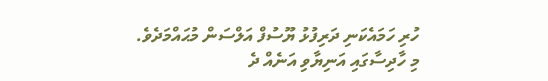ހުރި ހަމައެކަނި ދަރިފުޅު ޔޫސުފް އަލްސަން މުޙައްމަދެވެ.
މި ހާދިސާގައި އަނިޔާވި އަނެއް ދެ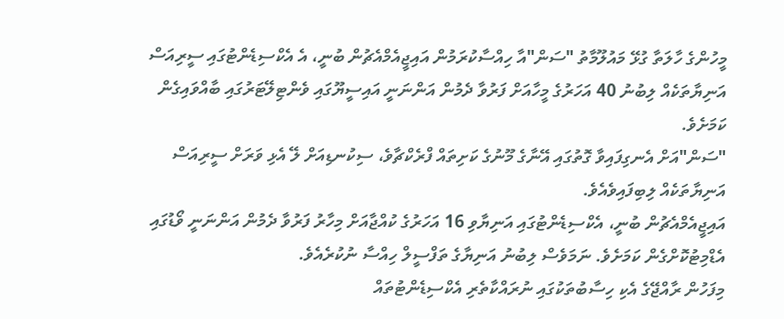މީހުންގެ ހާލަތާ ގުޅޭ މައުލޫމާތު "ސަން"އާ ހިއްސާކުރަމުން އައިޖީއެމްއެޗުން ބުނީ، އެ އެކްސިޑެންޓުގައި ސީރިއަސް އަނިޔާތަކެއް ލިބުނު 40 އަހަރުގެ މީހާއަށް ފަރުވާ ދެމުން އަންނަނީ އައިސީޔޫގައި ވެންޓިލޭޓަރުގައި ބާއްވައިގެން ކަމަށެވެ.
"ސަން"އަށް އެނގިފައިވާ ގޮތުގައި އޭނާގެ މޫނުގެ ކަށިތައް ފްރެކްޗާވެ، ސިކުނޑިއަށް ލޭ އެޅި ވަރަށް ސީރިއަސް އަނިޔާތަކެއް ލިބިފައިވެއެވެ.
އައިޖީއެމްއެޗުން ބުނީ، އެކްސިޑެންޓުގައި އަނިޔާވި 16 އަހަރުގެ ކުއްޖާއަށް މިހާރު ފަރުވާ ދެމުން އަންނަނީ ވޯޑުގައި އެޑްމިޓުކޮށްގެން ކަމަށެވެ. ނަމަވެސް ލިބުނު އަނިޔާގެ ތަފްސީލް ހިއްސާ ނުކުރެއެވެ.
މިފަހުން ރާއްޖޭގެ އެކި ހިސާބުތަކުގައި ނުރައްކާތެރި އެކްސިޑެންޓުތައް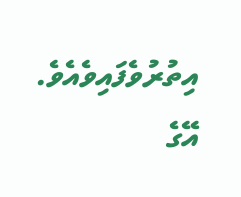އިތުރުވެފައިވެއެވެ. އޭގެ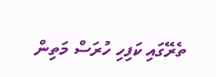ތެރޭގައި ކަފިހި ހުރަސް މަތިން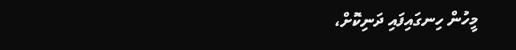މީހުން ހިނގައިފައި ދަނިކޮށް،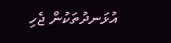އުޅަނދުތަކުން ޖެހި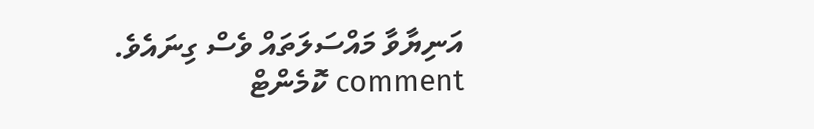އަނިޔާވާ މައްސަލަތައް ވެސް ގިނައެވެ.
comment ކޮމެންޓް